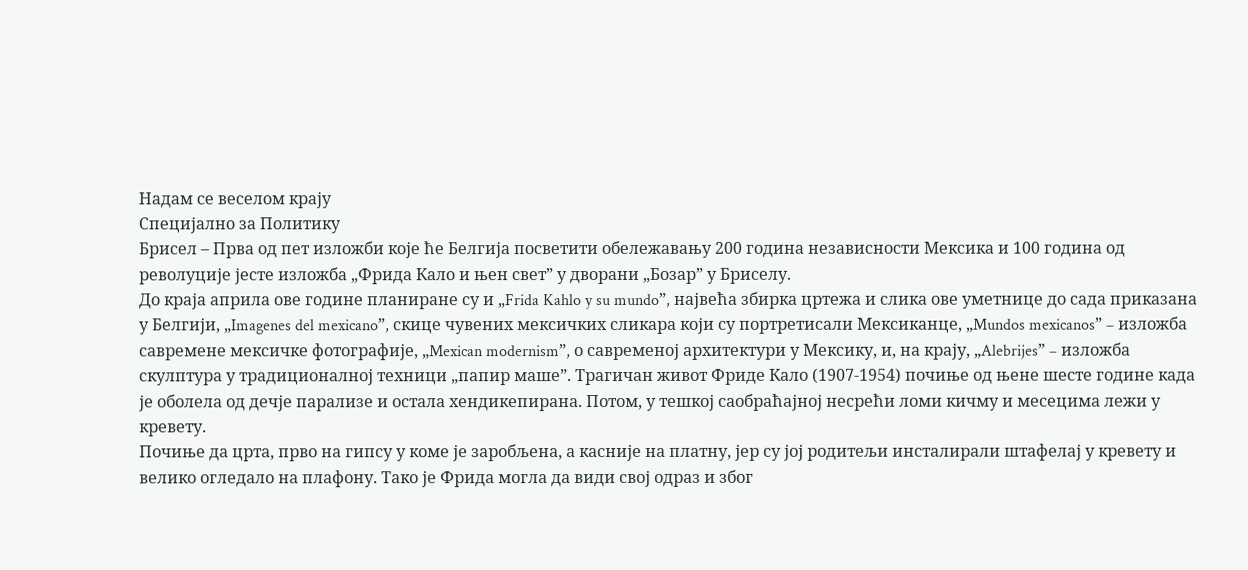Надам се веселом крају
Специјално за Политику
Брисел – Прва од пет изложби које ће Белгија посветити обележавању 200 година независности Мексика и 100 година од револуције јесте изложба „Фрида Кало и њен свет” у дворани „Бозар” у Бриселу.
До краја априла ове године планиране су и „Frida Kahlo y su mundo”, највећа збирка цртежа и слика ове уметнице до сада приказана у Белгији, „Imagenes del mexicano”, скице чувених мексичких сликара који су портретисали Мексиканце, „Mundos mexicanos” – изложба савремене мексичке фотографије, „Mexican modernism”, о савременој архитектури у Мексику, и, на крају, „Alebrijes” – изложба скулптура у традиционалној техници „папир маше”. Трагичан живот Фриде Кало (1907-1954) почиње од њене шесте године када је оболела од дечје парализе и остала хендикепирана. Потом, у тешкој саобраћајној несрећи ломи кичму и месецима лежи у кревету.
Почиње да црта, прво на гипсу у коме је заробљена, а касније на платну, јер су јој родитељи инсталирали штафелај у кревету и велико огледало на плафону. Тако је Фрида могла да види свој одраз и због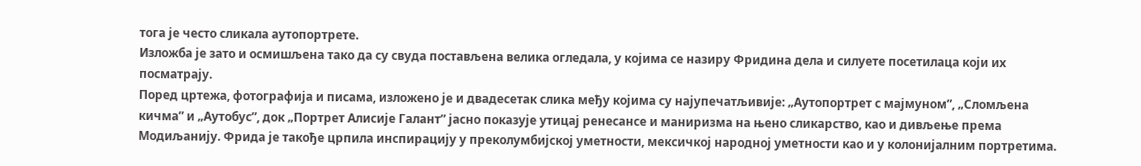тога је често сликала аутопортрете.
Изложба је зато и осмишљена тако да су свуда постављена велика огледала, у којима се назиру Фридина дела и силуете посетилаца који их посматрају.
Поред цртежа, фотографија и писама, изложено је и двадесетак слика међу којима су најупечатљивије: „Аутопортрет с мајмуном”, „Сломљена кичма” и „Аутобус”, док „Портрет Алисије Галант” јасно показује утицај ренесансе и маниризма на њено сликарство, као и дивљење према Модиљанију. Фрида је такође црпила инспирацију у преколумбијској уметности, мексичкој народној уметности као и у колонијалним портретима.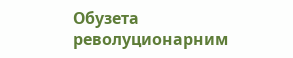Обузета револуционарним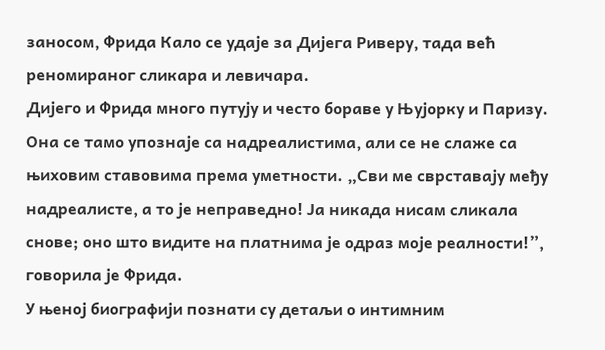заносом, Фрида Кало се удаје за Дијега Риверу, тада већ реномираног сликара и левичара.
Дијего и Фрида много путују и често бораве у Њујорку и Паризу. Она се тамо упознаје са надреалистима, али се не слаже са њиховим ставовима према уметности. „Сви ме сврставају међу надреалисте, а то је неправедно! Ја никада нисам сликала снове; оно што видите на платнима је одраз моје реалности!”, говорила је Фрида.
У њеној биографији познати су детаљи о интимним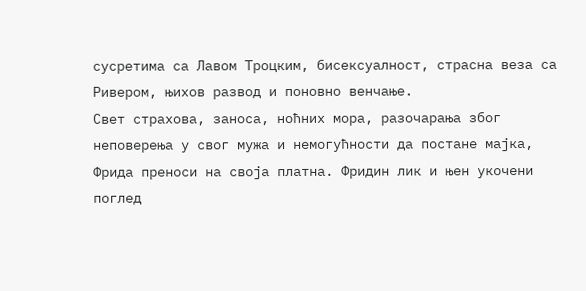сусретима са Лавом Троцким, бисексуалност, страсна веза са Ривером, њихов развод и поновно венчање.
Свет страхова, заноса, ноћних мора, разочарања због неповерења у свог мужа и немогућности да постане мајка, Фрида преноси на своја платна. Фридин лик и њен укочени поглед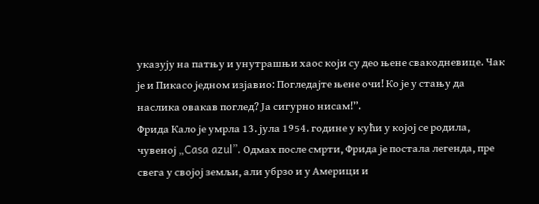указују на патњу и унутрашњи хаос који су део њене свакодневице. Чак је и Пикасо једном изјавио: Погледајте њене очи! Ко је у стању да наслика овакав поглед? Ја сигурно нисам!”.
Фрида Кало је умрла 13. јула 1954. године у кући у којој се родила, чувеној „Casa azul”. Одмах после смрти, Фрида је постала легенда, пре свега у својој земљи, али убрзо и у Америци и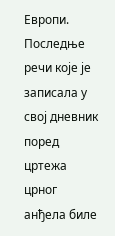Европи. Последње речи које је записала у свој дневник поред цртежа црног анђела биле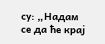су: „Надам се да ће крај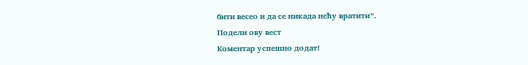бити весео и да се никада нећу вратити”.
Подели ову вест
Комeнтар успeшно додат!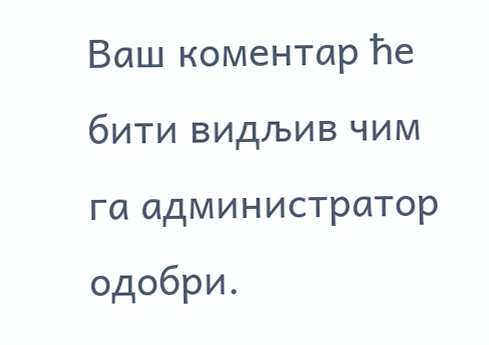Ваш комeнтар ћe бити видљив чим га администратор одобри.